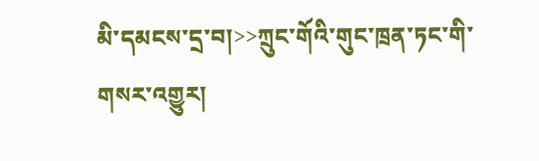མི་དམངས་དྲ་བ།>>ཀྲུང་གོའི་གུང་ཁྲན་ཏང་གི་གསར་འགྱུར།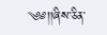༄༅།།ཞིས་ཅིན་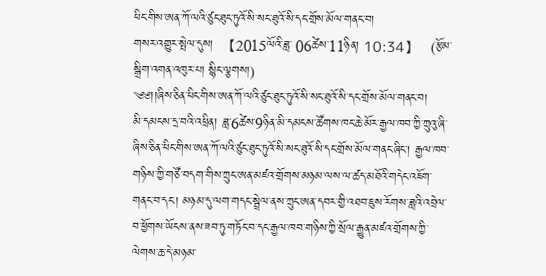ཕིང་གིས་ཨན་ཀོ་ལའི་ཙུང་ཐུང་ཏུའོ་སི་སང་ཐུའོ་སི་དང་གྲོས་མོལ་གནང་བ།
གསར་འགྱུར་སྤེལ་དུས།  【2015ལོའི་ཟླ་ 06ཚེས་11ཉིན། 10:34】   (རྩོམ་སྒྲིག་འགན་འཁུར་པ། སྙིང་ལྕགས།)
༄༅།།ཞིས་ཅིན་ཕིང་གིས་ཨན་ཀོ་ལའི་ཙུང་ཐུང་ཏུའོ་སི་སང་ཐུའོ་སི་དང་གྲོས་མོལ་གནང་བ།
མི་དམངས་དྲ་བའི་འཕྲིན། ཟླ་6ཚེས་9ཉིན་མི་དམངས་ཚོགས་ཁང་ཆེ་མོར་རྒྱལ་ཁབ་ཀྱི་ཀྲུའུ་ཞི་ཞིས་ཅིན་ཕིང་གིས་ཨན་ཀོ་ལའི་ཙུང་ཐུང་ཏུའོ་སི་སང་ཐུའོ་སི་དང་གྲོས་མོལ་གནང་ཞིང་། རྒྱལ་ཁབ་གཉིས་ཀྱི་གཙོ་བདག་གིས་ཀྲུང་ཨན་མཛའ་གྲོགས་མཉམ་ལས་ལ་ཚད་མཐོའི་གདེང་འཇོག་གནང་བ་དང་། མཉམ་དུ་ལག་གདང་སྦྲེལ་ནས་ཀྲུང་ཨན་དབར་གྱི་འཐབ་ཇུས་རོགས་ཟླའི་འབྲེལ་བ་ཕྱོགས་ཡོངས་ནས་ཟབ་ཏུ་གཏོང་བ་དང་རྒྱལ་ཁབ་གཉིས་ཀྱི་སྲོལ་རྒྱུན་མཛའ་གྲོགས་ཀྱི་ལེགས་ཆ་དེ་མཉམ་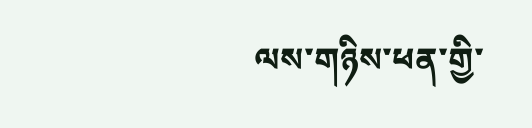ལས་གཉིས་ཕན་གྱི་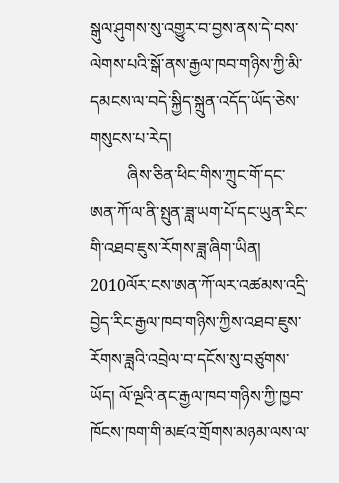སྒུལ་ཤུགས་སུ་འགྱུར་བ་བྱས་ནས་དེ་བས་ལེགས་པའི་སྒོ་ནས་རྒྱལ་ཁབ་གཉིས་ཀྱི་མི་དམངས་ལ་བདེ་སྐྱིད་སྐྲུན་འདོད་ཡོད་ཅེས་གསུངས་པ་རེད།
         ཞིས་ཅིན་ཕིང་གིས་ཀྲུང་གོ་དང་ཨན་ཀོ་ལ་ནི་སྤུན་ཟླ་ཡག་པོ་དང་ཡུན་རིང་གི་འཐབ་ཇུས་རོགས་ཟླ་ཞིག་ཡིན། 2010ལོར་ངས་ཨན་ཀོ་ལར་འཚམས་འདྲི་བྱེད་རིང་རྒྱལ་ཁབ་གཉིས་ཀྱིས་འཐབ་ཇུས་རོགས་ཟླའི་འབྲེལ་བ་དངོས་སུ་བཙུགས་ཡོད། ལོ་ལྔའི་ནང་རྒྱལ་ཁབ་གཉིས་ཀྱི་ཁྱབ་ཁོངས་ཁག་གི་མཛའ་གྲོགས་མཉམ་ལས་ལ་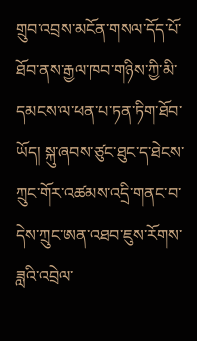གྲུབ་འབྲས་མངོན་གསལ་དོད་པོ་ཐོབ་ནས་རྒྱལ་ཁབ་གཉིས་ཀྱི་མི་དམངས་ལ་ཕན་པ་ཏན་ཏིག་ཐོབ་ཡོད། སྐུ་ཞབས་ཙུང་ཐུང་ད་ཐེངས་ཀྲུང་གོར་འཚམས་འདྲི་གནང་བ་དེས་ཀྲུང་ཨན་འཐབ་ཇུས་རོགས་ཟླའི་འབྲེལ་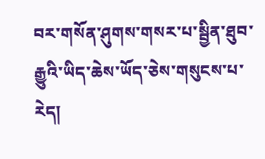བར་གསོན་ཤུགས་གསར་པ་སྦྱིན་ཐུབ་རྒྱུའི་ཡིད་ཆེས་ཡོད་ཅེས་གསུངས་པ་རེད།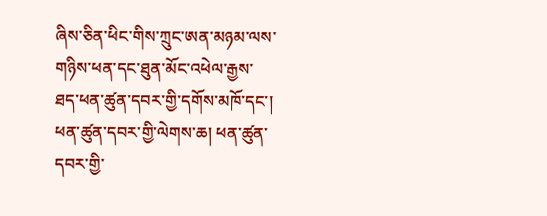ཞིས་ཅིན་ཕིང་གིས་ཀྲུང་ཨན་མཉམ་ལས་གཉིས་ཕན་དང་ཐུན་མོང་འཕེལ་རྒྱས་ཐད་ཕན་ཚུན་དབར་གྱི་དགོས་མཁོ་དང་། ཕན་ཚུན་དབར་གྱི་ལེགས་ཆ། ཕན་ཚུན་དབར་གྱི་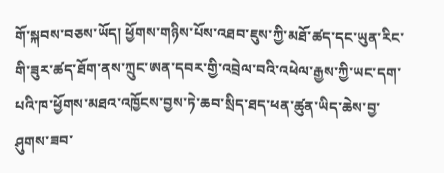གོ་སྐབས་བཅས་ཡོད། ཕྱོགས་གཉིས་པོས་འཐབ་ཇུས་ཀྱི་མཐོ་ཚད་དང་ཡུན་རིང་གི་ཟུར་ཚད་ཐོག་ནས་ཀྲུང་ཨན་དབར་གྱི་འབྲེལ་བའི་འཕེལ་རྒྱས་ཀྱི་ཡང་དག་པའི་ཁ་ཕྱོགས་མཐའ་འཁྱོངས་བྱས་ཏེ་ཆབ་སྲིད་ཐད་ཕན་ཚུན་ཡིད་ཆེས་བྱ་ཤུགས་ཟབ་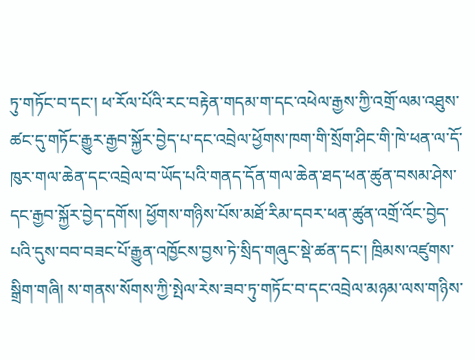ཏུ་གཏོང་བ་དང་། ཕ་རོལ་པོའི་རང་བརྟེན་གདམ་ག་དང་འཕེལ་རྒྱས་ཀྱི་འགྲོ་ལམ་འཐུས་ཚང་དུ་གཏོང་རྒྱུར་རྒྱབ་སྐྱོར་བྱེད་པ་དང་འབྲེལ་ཕྱོགས་ཁག་གི་སྲོག་ཤིང་གི་ཁེ་ཕན་ལ་དོ་ཁུར་གལ་ཆེན་དང་འབྲེལ་བ་ཡོད་པའི་གནད་དོན་གལ་ཆེན་ཐད་ཕན་ཚུན་བསམ་ཤེས་དང་རྒྱབ་སྐྱོར་བྱེད་དགོས། ཕྱོགས་གཉིས་པོས་མཐོ་རིམ་དབར་ཕན་ཚུན་འགྲོ་འོང་བྱེད་པའི་དུས་བབ་བཟང་པོ་རྒྱུན་འཁྱོངས་བྱས་ཏེ་སྲིད་གཞུང་སྡེ་ཚན་དང་། ཁྲིམས་འཛུགས་སྒྲིག་གཞི། ས་གནས་སོགས་ཀྱི་སྤེལ་རེས་ཟབ་ཏུ་གཏོང་བ་དང་འབྲེལ་མཉམ་ལས་གཉིས་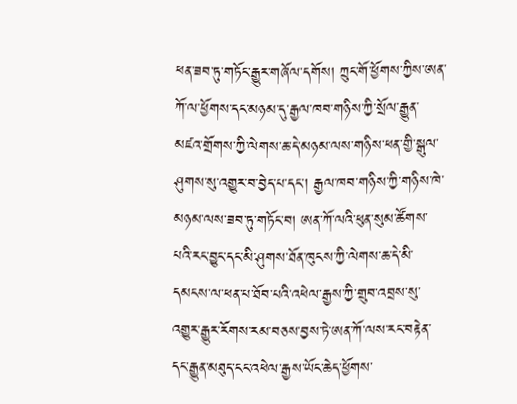ཕན་ཟབ་ཏུ་གཏོང་རྒྱུར་གཞོལ་དགོས། ཀྲུང་གོ་ཕྱོགས་ཀྱིས་ཨན་ཀོ་ལ་ཕྱོགས་དང་མཉམ་དུ་རྒྱལ་ཁབ་གཉིས་ཀྱི་སྲོལ་རྒྱུན་མཛའ་གྲོགས་ཀྱི་ལེགས་ཆ་དེ་མཉམ་ལས་གཉིས་ཕན་གྱི་སྒུལ་ཤུགས་སུ་འགྱུར་བ་བྱེད་པ་དང་། རྒྱལ་ཁབ་གཉིས་ཀྱི་གཉིས་ཁེ་མཉམ་ལས་ཟབ་ཏུ་གཏོང་བ། ཨན་ཀོ་ལའི་ཕུན་སུམ་ཚོགས་པའི་རང་བྱུང་དང་མི་ཤུགས་ཐོན་ཁུངས་ཀྱི་ལེགས་ཆ་དེ་མི་དམངས་ལ་ཕན་པ་ཐོབ་པའི་འཕེལ་རྒྱས་ཀྱི་གྲུབ་འབྲས་སུ་འགྱུར་རྒྱུར་རོགས་རམ་བཅས་བྱས་ཏེ་ཨན་ཀོ་ལས་རང་བརྟེན་དང་རྒྱུན་མཐུད་ངང་འཕེལ་རྒྱས་ཡོང་ཆེད་ཕྱོགས་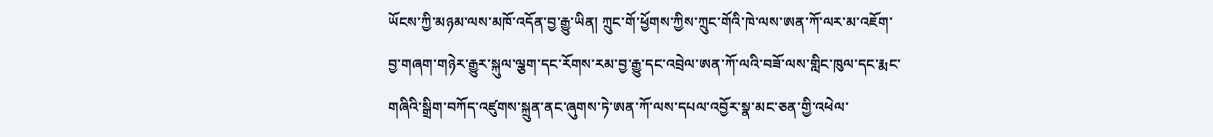ཡོངས་ཀྱི་མཉམ་ལས་མཁོ་འདོན་བྱ་རྒྱུ་ཡིན། ཀྲུང་གོ་ཕྱོགས་ཀྱིས་ཀྲུང་གོའི་ཁེ་ལས་ཨན་ཀོ་ལར་མ་འཇོག་བྱ་གཞག་གཉེར་རྒྱུར་སྐུལ་ལྕག་དང་རོགས་རམ་བྱ་རྒྱུ་དང་འབྲེལ་ཨན་ཀོ་ལའི་བཟོ་ལས་གླིང་ཁུལ་དང་རྨང་གཞིའི་སྒྲིག་བཀོད་འཛུགས་སྐྲུན་ནང་ཞུགས་ཏེ་ཨན་ཀོ་ལས་དཔལ་འབྱོར་སྣ་མང་ཅན་གྱི་འཕེལ་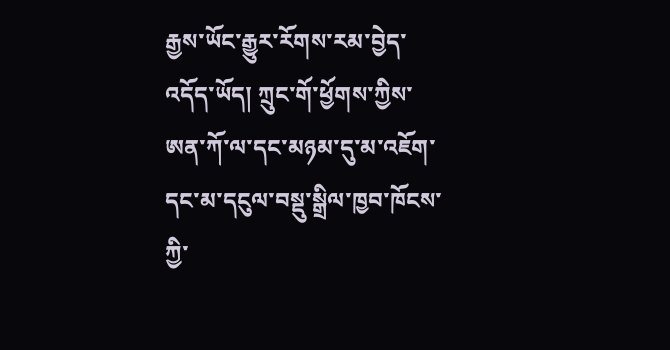རྒྱས་ཡོང་རྒྱུར་རོགས་རམ་བྱེད་འདོད་ཡོད། ཀྲུང་གོ་ཕྱོགས་ཀྱིས་ཨན་ཀོ་ལ་དང་མཉམ་དུ་མ་འཇོག་དང་མ་དངུལ་བསྡུ་སྒྲིལ་ཁྱབ་ཁོངས་ཀྱི་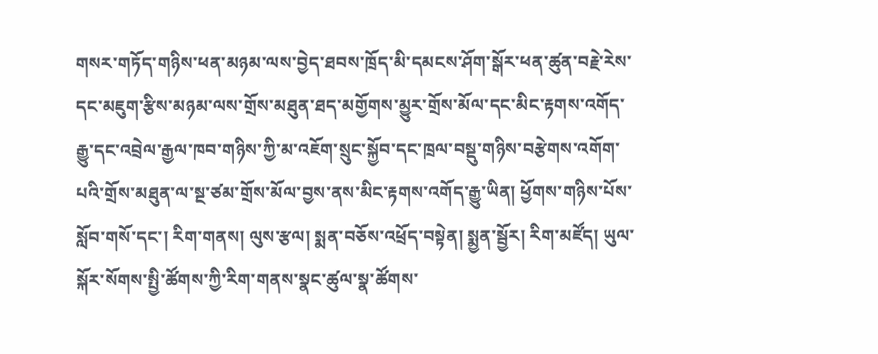གསར་གཏོད་གཉིས་ཕན་མཉམ་ལས་བྱེད་ཐབས་ཁྲོད་མི་དམངས་ཤོག་སྒོར་ཕན་ཚུན་བརྗེ་རེས་དང་མཇུག་རྩིས་མཉམ་ལས་གྲོས་མཐུན་ཐད་མགྱོགས་མྱུར་གྲོས་མོལ་དང་མིང་རྟགས་འགོད་རྒྱུ་དང་འབྲེལ་རྒྱལ་ཁབ་གཉིས་ཀྱི་མ་འཇོག་སྲུང་སྐྱོབ་དང་ཁྲལ་བསྡུ་གཉིས་བརྩེགས་འགོག་པའི་གྲོས་མཐུན་ལ་སྔ་ཙམ་གྲོས་མོལ་བྱས་ནས་མིང་རྟགས་འགོད་རྒྱུ་ཡིན། ཕྱོགས་གཉིས་པོས་སློབ་གསོ་དང་། རིག་གནས། ལུས་རྩལ། སྨན་བཅོས་འཕྲོད་བསྟེན། སྨྱན་སྦྱོར། རིག་མཛོད། ཡུལ་སྐོར་སོགས་སྤྱི་ཚོགས་ཀྱི་རིག་གནས་སྣང་ཚུལ་སྣ་ཚོགས་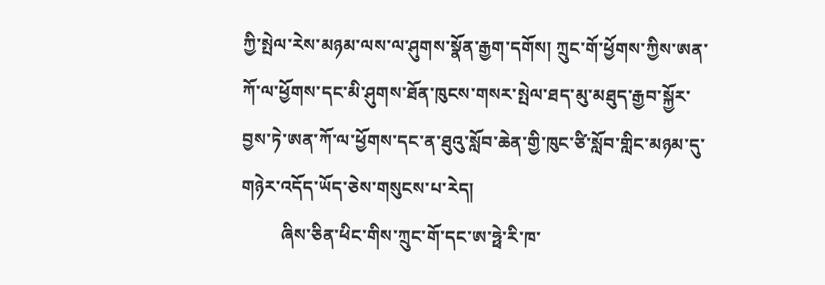ཀྱི་སྤེལ་རེས་མཉམ་ལས་ལ་ཤུགས་སྣོན་རྒྱག་དགོས། ཀྲུང་གོ་ཕྱོགས་ཀྱིས་ཨན་ཀོ་ལ་ཕྱོགས་དང་མི་ཤུགས་ཐོན་ཁུངས་གསར་སྤེལ་ཐད་མུ་མཐུད་རྒྱབ་སྐྱོར་བྱས་ཏེ་ཨན་ཀོ་ལ་ཕྱོགས་དང་ན་ཐུའུ་སློབ་ཆེན་གྱི་ཁུང་ཙི་སློབ་གླིང་མཉམ་དུ་གཉེར་འདོད་ཡོད་ཅེས་གསུངས་པ་རེད།
         ཞིས་ཅིན་ཕིང་གིས་ཀྲུང་གོ་དང་ཨ་ཧྥེ་རི་ཁ་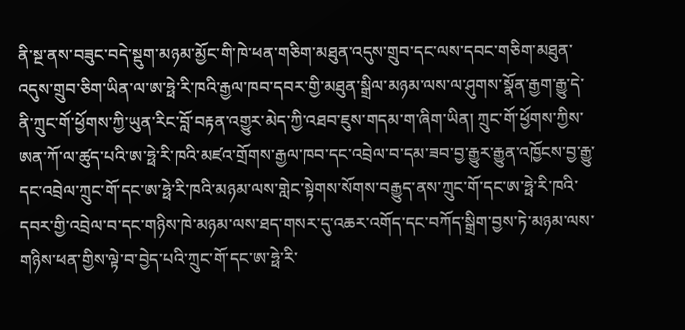ནི་སྔ་ནས་བཟུང་བདེ་སྡུག་མཉམ་མྱོང་གི་ཁེ་ཕན་གཅིག་མཐུན་འདུས་གྲུབ་དང་ལས་དབང་གཅིག་མཐུན་འདུས་གྲུབ་ཅིག་ཡིན་ལ་ཨ་ཧྥེ་རི་ཁའི་རྒྱལ་ཁབ་དབར་གྱི་མཐུན་སྒྲིལ་མཉམ་ལས་ལ་ཤུགས་སྣོན་རྒྱག་རྒྱུ་དེ་ནི་ཀྲུང་གོ་ཕྱོགས་ཀྱི་ཡུན་རིང་བློ་བརྟན་འགྱུར་མེད་ཀྱི་འཐབ་ཇུས་གདམ་ག་ཞིག་ཡིན། ཀྲུང་གོ་ཕྱོགས་ཀྱིས་ཨན་ཀོ་ལ་ཚུད་པའི་ཨ་ཧྥེ་རི་ཁའི་མཛའ་གྲོགས་རྒྱལ་ཁབ་དང་འབྲེལ་བ་དམ་ཟབ་བྱ་རྒྱུར་རྒྱུན་འཁྱོངས་བྱ་རྒྱུ་དང་འབྲེལ་ཀྲུང་གོ་དང་ཨ་ཧྥེ་རི་ཁའི་མཉམ་ལས་གླེང་སྟེགས་སོགས་བརྒྱུད་ནས་ཀྲུང་གོ་དང་ཨ་ཧྥེ་རི་ཁའི་དབར་གྱི་འབྲེལ་བ་དང་གཉིས་ཁེ་མཉམ་ལས་ཐད་གསར་དུ་འཆར་འགོད་དང་བཀོད་སྒྲིག་བྱས་ཏེ་མཉམ་ལས་གཉིས་ཕན་གྱིས་ལྟེ་བ་བྱེད་པའི་ཀྲུང་གོ་དང་ཨ་ཧྥེ་རི་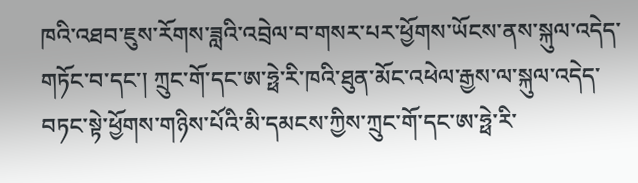ཁའི་འཐབ་ཇུས་རོགས་ཟླའི་འབྲེལ་བ་གསར་པར་ཕྱོགས་ཡོངས་ནས་སྐུལ་འདེད་གཏོང་བ་དང་། ཀྲུང་གོ་དང་ཨ་ཧྥེ་རི་ཁའི་ཐུན་མོང་འཕེལ་རྒྱས་ལ་སྐུལ་འདེད་བཏང་སྟེ་ཕྱོགས་གཉིས་པོའི་མི་དམངས་ཀྱིས་ཀྲུང་གོ་དང་ཨ་ཧྥེ་རི་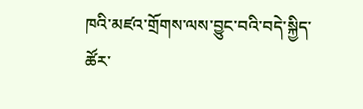ཁའི་མཛའ་གྲོགས་ལས་བྱུང་བའི་བདེ་སྐྱིད་ཚོར་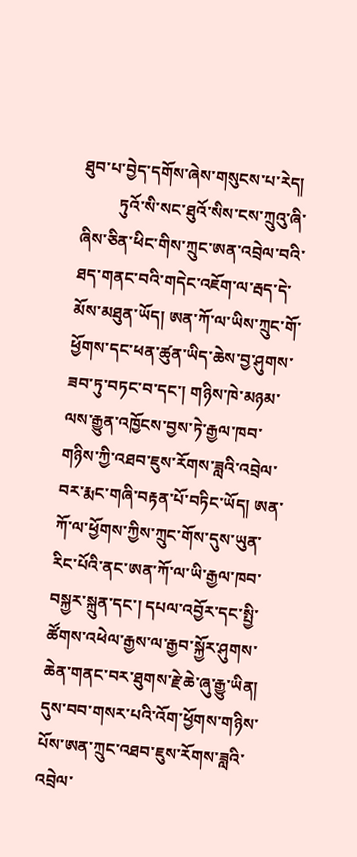ཐུབ་པ་བྱེད་དགོས་ཞེས་གསུངས་པ་རེད།
         ཏུའོ་སི་སང་ཐུའོ་སིས་ངས་ཀྲུའུ་ཞི་ཞིས་ཅིན་ཕིང་གིས་ཀྲུང་ཨན་འབྲེལ་བའི་ཐད་གནང་བའི་གདེང་འཇོག་ལ་རྦད་དེ་མོས་མཐུན་ཡོད། ཨན་ཀོ་ལ་ཡིས་ཀྲུང་གོ་ཕྱོགས་དང་ཕན་ཚུན་ཡིད་ཆེས་བྱ་ཤུགས་ཟབ་ཏུ་བཏང་བ་དང་། གཉིས་ཁེ་མཉམ་ལས་རྒྱུན་འཁྱོངས་བྱས་ཏེ་རྒྱལ་ཁབ་གཉིས་ཀྱི་འཐབ་ཇུས་རོགས་ཟླའི་འབྲེལ་བར་རྨང་གཞི་བརྟན་པོ་བཏིང་ཡོད། ཨན་ཀོ་ལ་ཕྱོགས་ཀྱིས་ཀྲུང་གོས་དུས་ཡུན་རིང་པོའི་ནང་ཨན་ཀོ་ལ་ཡི་རྒྱལ་ཁབ་བསྐྱར་སྐྲུན་དང་། དཔལ་འབྱོར་དང་སྤྱི་ཚོགས་འཕེལ་རྒྱས་ལ་རྒྱབ་སྐྱོར་ཤུགས་ཆེན་གནང་བར་ཐུགས་རྗེ་ཆེ་ཞུ་རྒྱུ་ཡིན། དུས་བབ་གསར་པའི་འོག་ཕྱོགས་གཉིས་པོས་ཨན་ཀྲུང་འཐབ་ཇུས་རོགས་ཟླའི་འབྲེལ་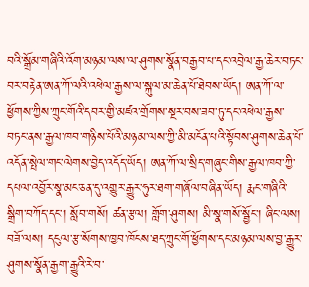བའི་སྒྲོམ་གཞིའི་འོག་མཉམ་ལས་ལ་ཤུགས་སྣོན་བརྒྱབ་པ་དང་འབྲེལ་རྒྱ་ཆེར་བཏང་བར་བརྟེན་ཨན་ཀོ་ལའི་འཕེལ་རྒྱས་ལ་སྐུལ་མ་ཆེན་པོ་ཐེབས་ཡོད། ཨན་ཀོ་ལ་ཕྱོགས་ཀྱིས་ཀྲུང་གོའི་དབར་གྱི་མཛའ་གྲོགས་སྔར་བས་ཟབ་ཏུ་དང་འཕེལ་རྒྱས་བཏང་ནས་རྒྱལ་ཁབ་གཉིས་པོའི་མཉམ་ལས་ཀྱི་མི་མངོན་པའི་སྟོབས་ཤུགས་ཆེན་པོ་འདོན་སྤེལ་གང་ལེགས་བྱེད་འདོད་ཡོད། ཨན་ཀོ་ལ་སྲིད་གཞུང་གིས་རྒྱལ་ཁབ་ཀྱི་དཔལ་འབྱོར་སྣ་མང་ཅན་དུ་འགྱུར་རྒྱུར་ཧུར་ཐག་གཞོལ་བཞིན་ཡོད། རྨང་གཞིའི་སྒྲིག་བཀོད་དང་། སློབ་གསོ། ཚན་རྩལ། གློག་ཤུགས། མི་སྣ་གསོ་སྦྱོང་། ཞིང་ལས། བཟོ་ལས། དངུལ་རྩ་སོགས་ཁྱབ་ཁོངས་ཐད་ཀྲུང་གོ་ཕྱོགས་དང་མཉམ་ལས་བྱ་རྒྱུར་ཤུགས་སྣོན་རྒྱག་རྒྱུའི་རེ་བ་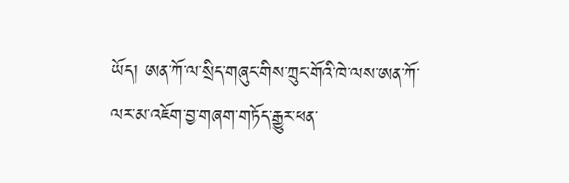ཡོད། ཨན་ཀོ་ལ་སྲིད་གཞུང་གིས་ཀྲུང་གོའི་ཁེ་ལས་ཨན་ཀོ་ལར་མ་འཇོག་བྱ་གཞག་གཏོད་རྒྱུར་ཕན་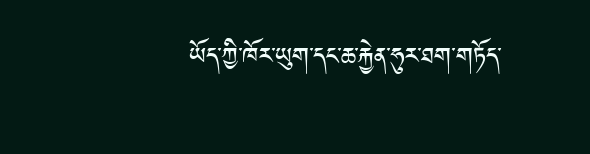ཡོད་ཀྱི་ཁོར་ཡུག་དང་ཆ་རྐྱེན་ཧུར་ཐག་གཏོད་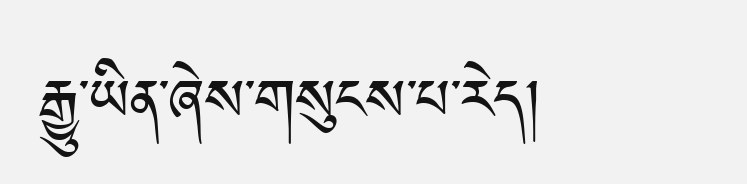རྒྱུ་ཡིན་ཞེས་གསུངས་པ་རེད།